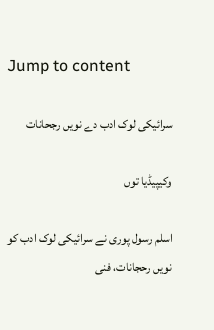Jump to content

سرائیکی لوک ادب دے نویں رجحانات

وکیپیڈیا توں

اسلم رسول پوری نے سرائیکی لوک ادب کو نویں رحجانات، فنی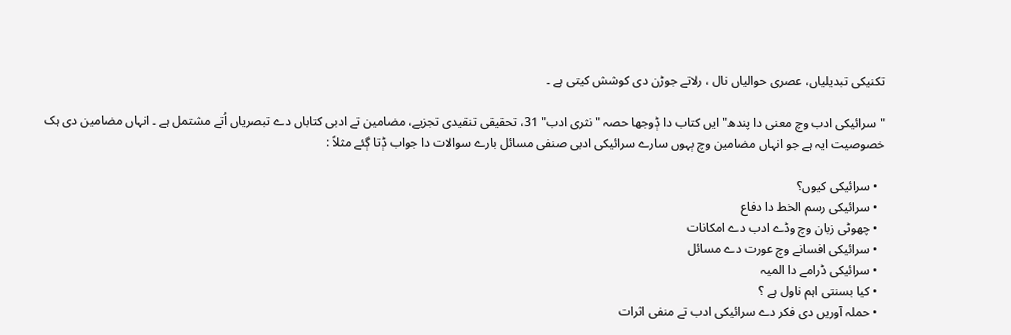تکنیکی تبدیلیاں، عصری حوالیاں نال ، رلاتے جوڑن دی کوشش کیتی ہے ۔

"سرائیکی ادب وچ معنی دا پندھ" ایں کتاب دا ݙوجھا حصہ "نثری ادب" 31، تحقیقی تنقیدی تجزیے، مضامین تے ادبی کتاباں دے تبصریاں اُتے مشتمل ہے ۔ انہاں مضامین دی ہک خصوصیت ایہ ہے جو انہاں مضامین وچ ٻہوں سارے سرائیکی ادبی صنفی مسائل بارے سوالات دا جواب ݙتا ڳئے مثلاً :

  • سرائیکی کیوں؟
  • سرائیکی رسم الخط دا دفاع
  • چھوٹی زبان وچ وڈے ادب دے امکانات
  • سرائیکی افسانے وچ عورت دے مسائل
  • سرائیکی ڈرامے دا المیہ
  • کیا بسنتی اہم ناول ہے ؟
  • حملہ آوریں دی فکر دے سرائیکی ادب تے منفی اثرات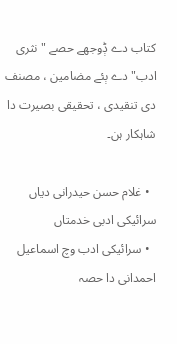کتاب دے ݙوجھے حصے "نثری ادب" دے ٻئے مضامین ، مصنف دی تنقیدی ، تحقیقی بصیرت دا شاہکار ہن۔

  • غلام حسن حیدرانی دیاں سرائیکی ادبی خدمتاں
  • سرائیکی ادب وچ اسماعیل احمدانی دا حصہ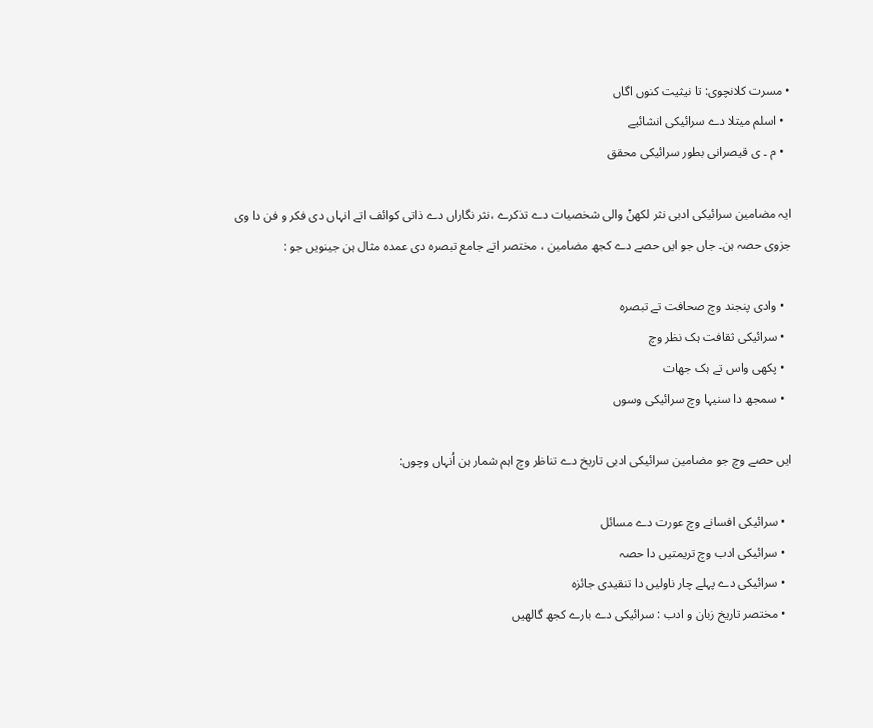• مسرت کلانچوی: تا نیثیت کنوں اگاں
  • اسلم میتلا دے سرائیکی انشائیے
  • م ۔ ی قیصرانی بطور سرائیکی محقق

ایہ مضامین سرائیکی ادبی نثر لکھݨ والی شخصیات دے تذکرے ،نثر نگاراں دے ذاتی کوائف اتے انہاں دی فکر و فن دا وی جزوی حصہ ہن۔ جاں جو ایں حصے دے کجھ مضامین ، مختصر اتے جامع تبصرہ دی عمدہ مثال ہن جینویں جو :

  • وادی پنجند وچ صحافت تے تبصرہ
  • سرائیکی ثقافت ہک نظر وچ
  • پکھی واس تے ہک جھات
  • سمجھ دا سنیہا وچ سرائیکی وسوں

ایں حصے وچ جو مضامین سرائیکی ادبی تاریخ دے تناظر وچ اہم شمار ہن اُنہاں وچوں:

  • سرائیکی افسانے وچ عورت دے مسائل
  • سرائیکی ادب وچ تریمتیں دا حصہ
  • سرائیکی دے پہلے چار ناولیں دا تنقیدی جائزہ
  • مختصر تاریخ زبان و ادب : سرائیکی دے بارے کجھ گالھیں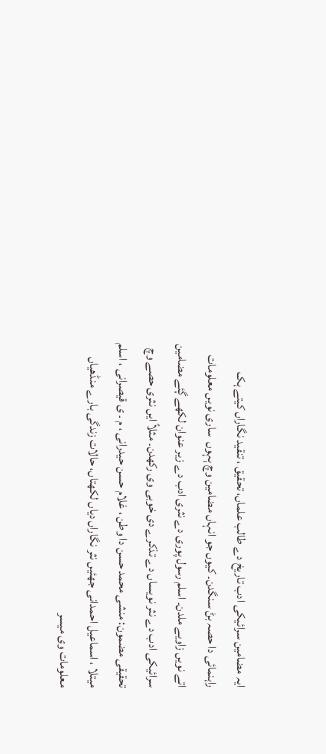ایہ مضامین سرائیکی ادب تاریخ دے طالب علماں، تحقیق ، تنقید نگاراں کیتے ہک راہنمائی دا حصہ بݨ سنگدن۔ کیوں جو انہاں مضامین وچ ٻہوں  ساری نویں معلومات اتے نویں زاویے ملدن۔ اسلم رسول پوری دے نثری ادب دے زیر عنوان لکھے ڳئے مضامین سرائیکی ادب دے نثر نویساں دے تذکرے دی خوبی وی رکھدن۔ مثلاً ایں نثری حصے وچ تحقیقی مضمون: منشی محمد حسن دا وطن ، غلام حسن حیدرانی ، م ۔ ی قیصرانی ، اسلم میتلا ، اسماعیل احمدانی جھئیں نثر نگاراں دیاں لکھتاں، حالات زندگی بارے منڈھیاں معلومات وی میسر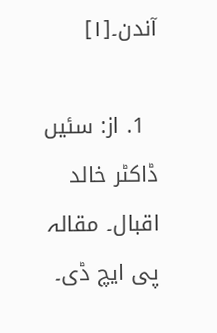آندن۔[١]

  1. از: سئیں ڈاکٹر خالد اقبال۔ مقالہ پی ایچ ڈی۔